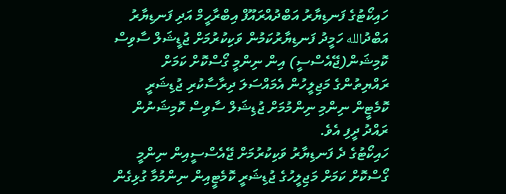ހައިކޯޓުގެ ފަނޑިޔާރު އަބްދުއްރައޫފް އިބްރާހީމް އަދި ފަނޑިޔާރު އަބްދުالله ހަމީދު ފަނޑިޔާރުކަމުން ވަކިކުރުމަށް ޖުޑީޝަލް ސާވިސް ކޮމިޝަން(ޖޭއެސްސީ) އިން ނިންމީ ގޯސްކޮށް ކަމަށް ރައްޔިތުންގެ މަޖިލީހުން އެމައްސަލަ ދިރާސާކުރި ޖުޑިޝަރީ ކޮމެޓީން ނިންމި ނިންމުމަށް ޖުޑިޝަލް ސާވިސް ކޮމިޝަނުން ރައްދު ދީފި އެވެ.
ހައިކޯޓުގެ ދެ ފަނޑިޔާރު ވަކިކުރުމަށް ޖޭއެސްސީއިން ނިންމީ ގޯސްކޮށް ކަމަށް މަޖިލީހުގެ ޖުޑިޝަރީ ކޮމެޓީއިން ނިންމުމާ ގުޅިގެން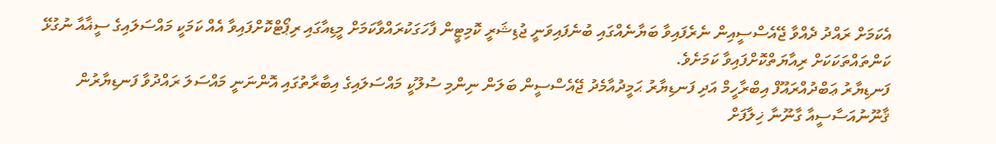އެކަމަށް ރައްދު ދެއްވާ ޖޭއެސްސީއިން ނެރެފައިވާ ބަޔާނެއްގައި ބުނެފައިވަނީ ޖުޑިޝަރީ ކޮމިޓީން ފާހަގަކުރައްވާކަމަށް މީޑިއާގައި ރިޕޯޓްކޮށްފައިވާ އެއް ކަމަކީ މައްސަލައިގެ ސީޣާއާ ނުގުޅޭ ކަންތައްތަކަކަށް ރިއާޔަތްކޮށްފައިވާ ކަމަށެވެ.
ފަނޑިޔާރު ޢަބްދުއްރައޫފް އިބްރާހީމް އަދި ފަނޑިޔާރު ޙަމީދުއާމެދު ޖޭއެސްސީން ބަލަން ނިންމި ސުލޫކީ މައްސަލައިގެ އިބާރާތުގައި އޮންނަނީ މައްސަލަ ރައްދުވާ ފަނޑިޔާރުން ޤާނޫނުއަސާސީއާ ގާނޫނާ ޚިލާފަށް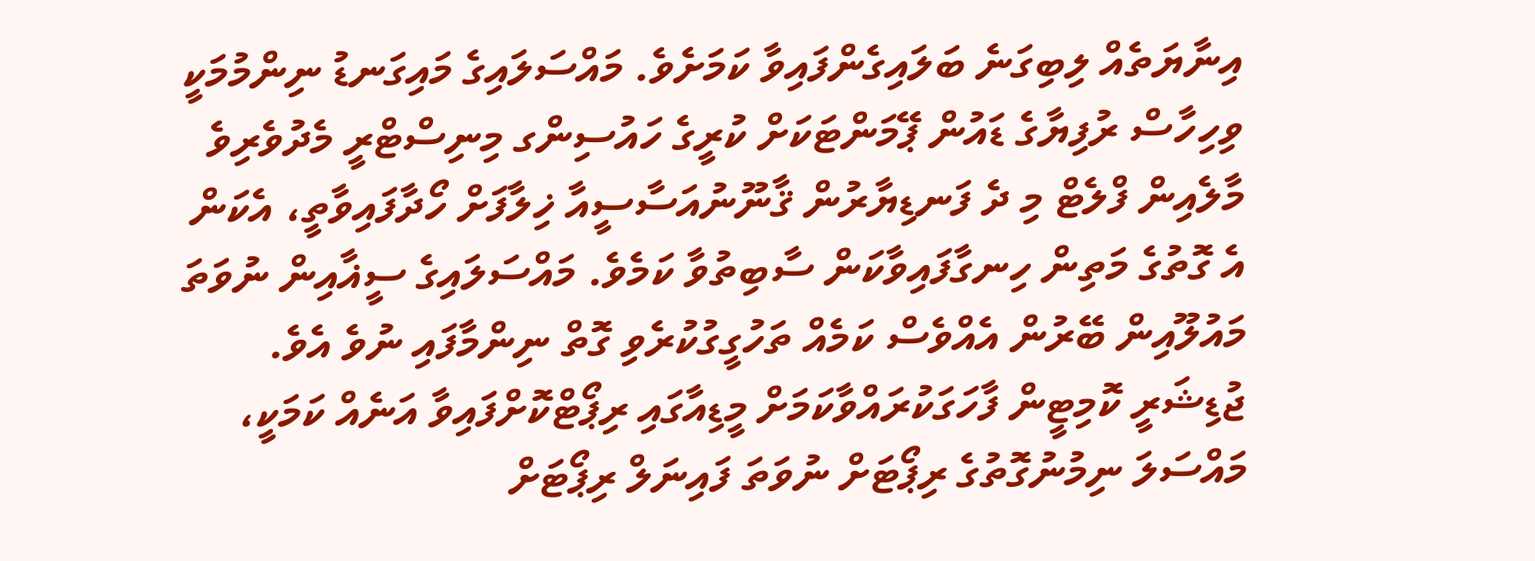އިނާޔަތެއް ލިބިގަނެ ބަލައިގެންފައިވާ ކަމަށެވެ. މައްސަލައިގެ މައިގަނޑު ނިންމުމަކީ ވިހިހާސް ރުފިޔާގެ ޑައުން ޕޭމަންޓަކަށް ކުރީގެ ހައުސިންގ މިނިސްޓްރީ މެދުވެރިވެ މާލެއިން ފްލެޓް މި ދެ ފަނޑިޔާރުން ޤާނޫނުއަސާސީއާ ޚިލާފަށް ހޯދާފައިވާތީ، އެކަން އެ ގޮތުގެ މަތިން ހިނގާފައިވާކަން ސާބިތުވާ ކަމެވެ. މައްސަލައިގެ ސީޣާއިން ނުވަތަ މައުލޫއިން ބޭރުން އެއްވެސް ކަމެއް ތަހުގީގުކުރެވި ގޮތް ނިންމާފައި ނުވެ އެވެ.
ޖުޑިޝަރީ ކޮމިޓީން ފާހަގަކުރައްވާކަމަށް މީޑިއާގައި ރިޕޯޓްކޮށްފައިވާ އަނެއް ކަމަކީ، މައްސަލަ ނިމުނުގޮތުގެ ރިޕޯޓަށް ނުވަތަ ފައިނަލް ރިޕޯޓަށް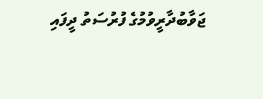ޖަވާބުދާރީވުމުގެ ފުރުސަތު ދީފައި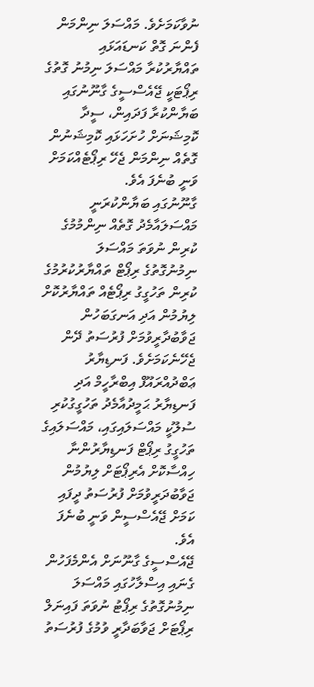ނުވާކަމަށެވެ. މައްސަލަ ނިންމަން ފެންނަ ގޮތް ކަނޑައަޅައި ތައްޔާރުކުރާ މައްސަލަ ނިމުނު ގޮތުގެ ރިޕޯޓަކީ ޖޭއެސްސީގެ ގާނޫނުގައި ބަޔާންކުރާ ފަދައިން، ސީދާ ކޮމިޝަނަށް ހުށަހަޅައި ކޮމިޝަނުން ގޮތެއް ނިންމަން ޖެހޭ ރިޕޯޓެއްކަމަށް ވަނީ ބުނެފަ އެވެ.
ގާނޫނުގައި ބަޔާންކުރަނީ މައްސަލައާމެދު ގޮތެއް ނިންމުމުގެ ކުރިން ނުވަތަ މައްސަލަ ނިމުނުގޮތުގެ ރިޕޯޓް ތައްޔާރުކުރުމުގެ ކުރިން ތަހުގީގު ރިޕޯޓެއް ތައްޔާރުކޮށް ލިޔުމުން އަދި އަނގަބަހުން ޖަވާބުދާރީވުމަށް ފުރުސަތު ދޭން ޖެހޭނެކަމަށެވެ. ފަނޑިޔާރު ޢަބްދުއްރައޫފް އިބްރާހީމް އަދި ފަނޑިޔާރު ޙަމީދުއާމެދު ތަހުގީގުކުރި ސުލޫކީ މައްސަލައިގައި، މައްސަލައިގެ ތަހުގީގު ރިޕޯޓް ފަނޑިޔާރުންނާ ހިއްސާކޮށް އެރިޕޯޓަށް ލިޔުމުން ޖަވާބުދަރީވުމަށް ފުރުސަތު ދީފައި ކަމަށް ޖޭއެސްސީން ވަނީ ބުނެފަ އެވެ.
ޖޭއެސްސީގެ ގާނޫނަށް އެންމެފަހުން ގެނައި އިސްލާހުގައި މައްސަލަ ނިމުނުގޮތުގެ ރިޕޯޓު ނުވަތަ ފައިނަލް ރިޕޯޓަށް ޖަވާބަދާރީ ވުމުގެ ފުރުސަތު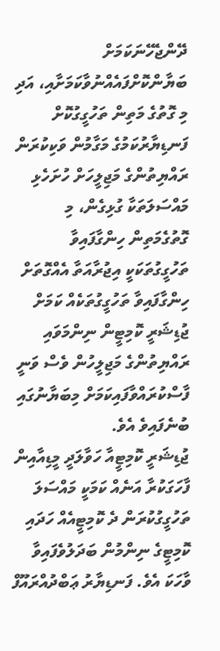ދޭންޖެހޭނަކަމަށް ބަޔާންކޮށްފައެއްނުވާކަމަށާއި، އަދި މި ގޮތުގެ މަތިން ތަހުގީގުކޮށް ފަނޑިޔާރުކަމުގެ މަގާމުން ވަކިކުރަން ރައްޔިތުންގެ މަޖިލީހަށް ހުށަހެޅި މައްސަލަތަކާ ގުޅިގެން، މި ގޮތުގެމަތިން ހިންގާފައިވާ ތަހުގީގުތަކަކީ އިޖުރާއަތާ އެއްގޮތަށް ހިންގާފައިވާ ތަހުގީގުތަކެއް ކަމަށް ޖުޑިޝަރީ ކޮމިޓީން ނިންމަވައި ރައްޔިތުންގެ މަޖިލީހުން ވެސް ވަނީ ފާސްކުރައްވާފައިކަމަށް މިބަޔާނުގައި ބުނެފައިވެ އެވެ.
ޖުޑިޝަރީ ކޮމިޓީއާ ހަވާލަދީ މީޑިއާއިން ފާހަގަކުރާ އަނެއް ކަމަކީ މައްސަލަ ތަހުގީގުކުރަން ދެ ކޮމިޓީއެއް ހަދައި ކޮމިޓީގެ ނިންމުން ބަދަލުވެފައިވާ ވާހަކަ އެވެ. ފަނޑިޔާރު ޢަބްދުއްރައޫފް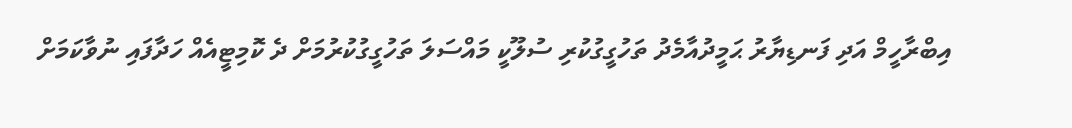އިބްރާހީމް އަދި ފަނޑިޔާރު ޙަމީދުއާމެދު ތަހުގީގުކުރި ސުލޫކީ މައްސަލަ ތަހުގީގުކުރުމަށް ދެ ކޮމިޓީއެއް ހަދާފައި ނުވާކަމަށް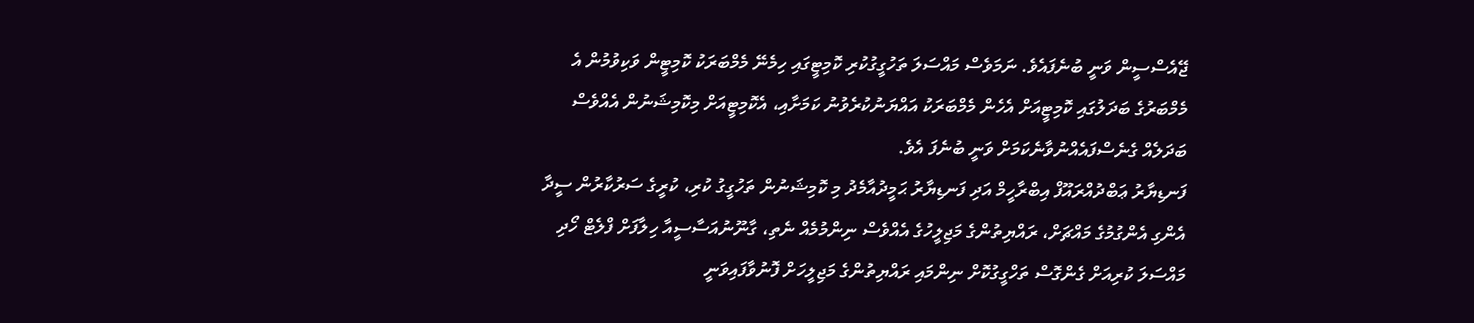ޖޭއެސްސީން ވަނީ ބުނެފައެވެ. ނަމަވެސް މައްސަލަ ތަހުގީގުކުރި ކޮމިޓީގައި ހިމެނޭ މެމްބަރަކު ކޮމިޓީން ވަކިވުމުން އެ މެމްބަރުގެ ބަދަލުގައި ކޮމިޓީއަށް އެހެން މެމްބަރަކު އައްޔަނުކުރެވުނު ކަމަށާއި، އެކޮމިޓީއަށް މިކޮމިޝަނުން އެއްވެސް ބަދަލެއް ގެނެސްފައެއްނުވާނެކަމަށް ވަނީ ބުނެފަ އެވެ.
ފަނޑިޔާރު ޢަބްދުއްރައޫފް އިބްރާހީމް އަދި ފަނޑިޔާރު ޙަމީދުއާމެދު މި ކޮމިޝަނުން ތަހުގީގު ކުރި، ކުރީގެ ސަރުކާރުން ސީދާ އެންގި އެންގުމުގެ މައްޗަށް، ރައްޔިތުންގެ މަޖިލީހުގެ އެއްވެސް ނިންމުމެއް ނެތި، ގާނޫނުއަސާސީއާ ހިލާފަށް ފްލެޓް ހޯދި މައްސަލަ ކުރިއަށް ގެންގޮސް ތަހްގީގުކޮށް ނިންމައި ރައްޔިތުންގެ މަޖިލީހަށް ފޮނުވާފައިވަނީ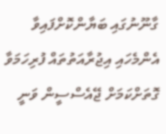ގާނޫނުގައި ބަޔާންކޮށްފައިވާ އެންމެހައި އިޖުރާއަތުތައް ފުރިހަމަވާ ގޮތަށްކަމަށް ޖޭއެސްސީން ވަނީ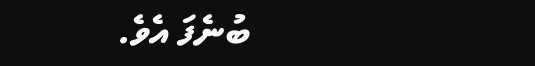ބުނެފަ އެވެ.